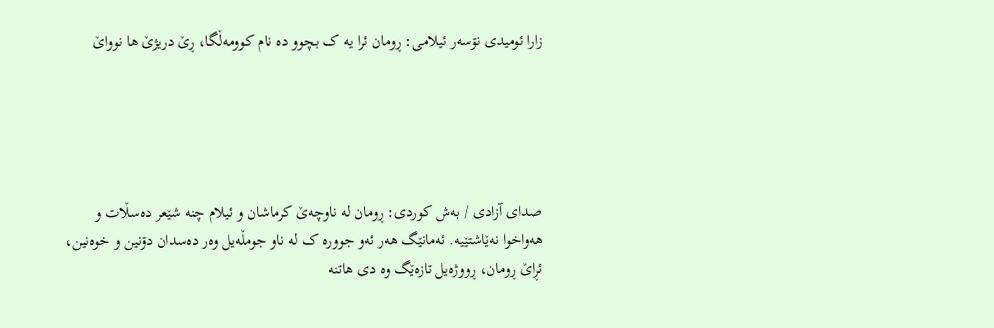زارا ئومیدی نۊسه‌ر ئیلامی: ڕومان ئرا یە ک بچوو دە نام کوومە‌ڵگا، ڕێ دریژێ ها نوواێ





صدای آزادی / به‌ش کوردی: ڕومان له‌ ناوچه‌ێ کرماشان و ئیلام چنه‌ شێعر ده‌سڵات و هه‌واخوا نه‌ێاشتێیه‌. ئه‌مانێگ هه‌ر ئه‌و جووره‌ ک له‌ ناو جومڵه‌یل وه‌ر ده‌سدان دۊنین و خوه‌نین، ئڕاێ ڕومان، ڕووژه‌یل تازه‌ێگ وه‌ دی هاتنه‌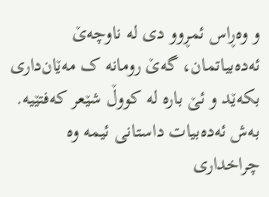و وه‌ڕاس ئمڕوو دی له‌ ناوچه‌ێ ئه‌ده‌بیاتمان، گه‌ێ رومانه‌ ک مه‌ێان‌داری بکه‌ێد و ئێ باره‌ له‌ کووڵ شێعر که‌فتێیه‌. به‌ش ئه‌ده‌بیات داستانی ئیمه‌ وه چراخداری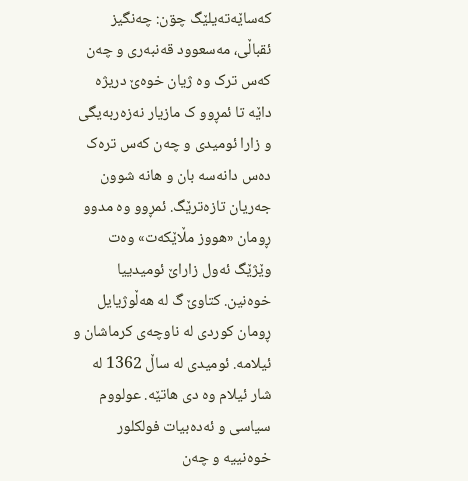که‌ساێه‌ته‌یلێگ چۊن: چه‌نگیز ئقباڵی، مه‌سعوود قه‌نبه‌ری و چه‌ن که‌س ترک وه‌ ژیان خوه‌ێ دریژه‌ داێه‌ تا ئمڕوو ک مازیار نه‌زه‌ربه‌یگی و زارا ئومیدی و چه‌ن که‌س تره‌ک ده‌س دانه‌سه‌ بان و هانه‌ شوون جه‌ریان تازه‌ترێگ. ئمڕوو وه‌ مدوو ڕومان «هووز مڵاێکه‌ت» وه‌ت وێژێگ ئه‌ول زاراێ ئومیدییا خوه‌نین. کتاوێ گ له‌ هه‌ڵوژیایل ڕومان کوردی له‌ ناوچه‌ی کرماشان و ئیلامه‌. ئومیدی لە ساڵ 1362 لە شار ئیلام وە دی هاتێە. عولووم سیاسی و ئە‌دە‌بیات فولکلور خوە‌نییە و چە‌ن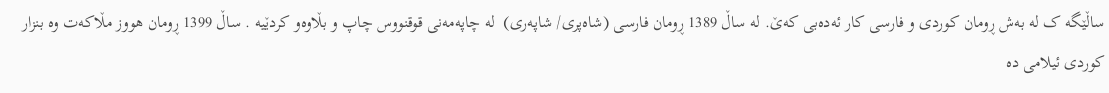ساڵێگە ک لە بە‌ش ڕومان کوردی و فارسی کار ئە‌دە‌بی کە‌ێ. لە ساڵ 1389 ڕومان فارسی (شاەپری/ شاپەری)  لە چاپە‌مە‌نی قوقنووس چاپ و بڵاوەو کردێیه‌ . ساڵ 1399 ڕومان هووز مڵاکە‌ت وە بنزار کوردی ئیلامی دە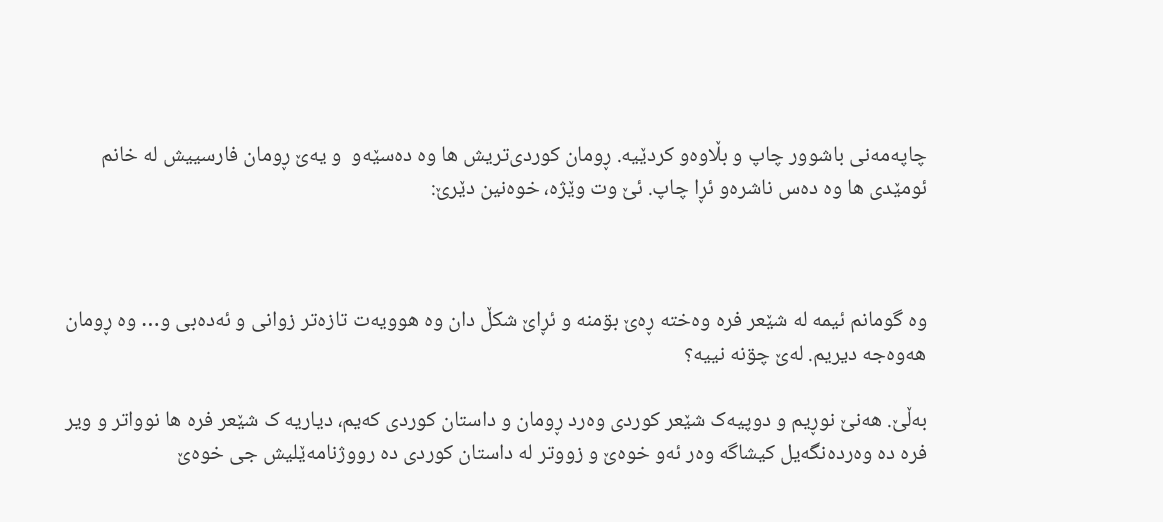چاپە‌مە‌نی باشوور چاپ و بڵاوەو کردێیه‌. ڕومان کوردی‌تریش ها‌ وە‌ دە‌سێە‌و  و یە‌ێ ڕومان فارسییش له‌ خانم ئومێدی ها وە‌ دە‌س ناشرە‌و ئڕا چاپ. ئێ وت وێژه،‌ خوه‌نین دێرێ:



وه‌ گومانم ئیمه‌ له‌ شێعر فره‌ وه‌خته‌ ڕه‌ێ بۊمنه‌ و ئڕاێ شکڵ دان وه‌ هوویه‌ت تازه‌تر زوانی و ئه‌ده‌بی و… وه‌ ڕومان هه‌وه‌جه‌ دیریم. له‌ێ چۊنه‌ نییه‌؟

بە‌ڵێ. هە‌نێ نوڕیم و دوپیە‌ک شێعر کوردی وە‌رد ڕومان و داستان کوردی کە‌یم، دیاریە ک شێعر فرە ها نوواتر و ویر فرە دە وە‌ردە‌نگە‌یل کیشاگە‌ وەر ئەو خوە‌ێ و زووتر لە داستان کوردی دە رووژنامەێلیش جی خوە‌ێ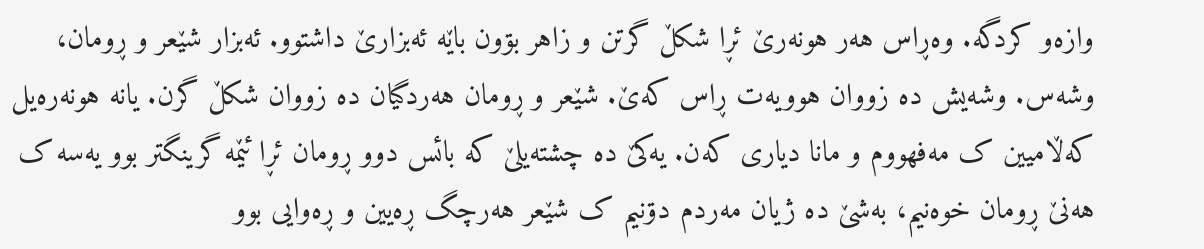وازە‌و کردگە. وه‌ڕاس هە‌ر هونە‌رێ ئڕا شکڵ گرتن و زاهر بۊون باێە ئە‌بزارێ داشتوو. ئە‌بزار شێعر و ڕومان، وشە‌س. وشە‌‌یش دە زووان هوویە‌ت ڕاس کە‌ێ. شێعر و ڕومان هە‌ردگیان دە زووان شکڵ گرن. یانە هونە‌رە‌یل کە‌ڵامیین ک مە‌فهووم و مانا دیاری کە‌ن. یە‌کێ دە چشتە‌یلێ کە بائس دوو ڕومان ئڕا ئێمە گرینگتر بوو یە‌سە ک هە‌نێ ڕومان خوە‌نیم، بە‌شێ دە ژیان مە‌ردم دۊنیم ک شێعر هە‌رچگ ڕە‌یین و ڕە‌وایی بوو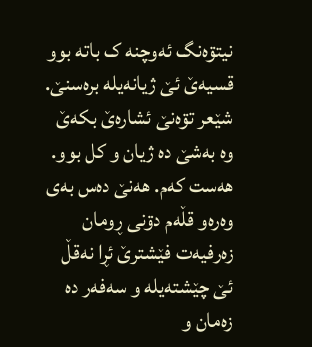نیتۊە‌نگ ئە‌وچنە ک باتە بوو قسیە‌ێ ئێ ژیانە‌یلە برە‌سنێ. شێعر تۊە‌نێ ئشارە‌ێ بکە‌ێ وە بە‌شێ دە ژیان و کل بوو.  هەست کە‌م. هە‌نێ دە‌س بە‌ی وە‌رە‌و قڵە‌م دۊنی ڕومان زە‌رفیە‌ت فێشترێ ئڕا نە‌قڵ ئێ چێشتە‌یلە و سە‌فەر دە زە‌مان و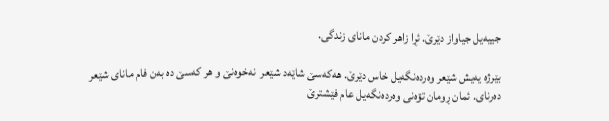جییە‌یل جیاواز دێرێ. ئڕا زاهر کردن مانای زندگی.

بێرژە یە‌یش شێعر وەردە‌نگە‌یل خاس دێرێ. هە‌کە‌سێ شاێەد شێعر  نە‌خوە‌نێ و هر کە‌سێ دە بە‌ن فام مانای شێعر دە‌رنای. ئمان ڕومان تۊە‌نی وە‌ردە‌نگە‌یل عام فێشترێ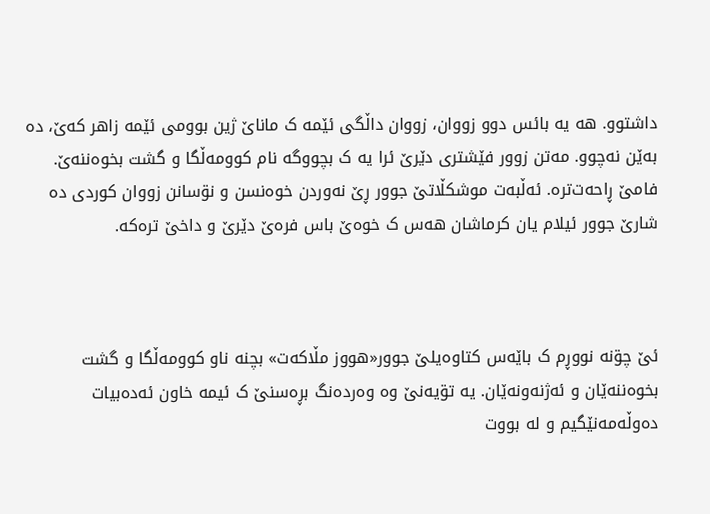داشتوو. هە یە بائس دوو زووان، زووان داڵگی ئێمە ک ماناێ ژین بوومی ئێمە زاهر کە‌ێ، دە بە‌ێن نە‌چوو. مە‌تن زوور فێشتری دێرێ ئرا یە ک بچووگە نام کوومە‌ڵگا و گشت بخوە‌ننە‌ێ. فامێ ڕاحە‌ت‌ترە. ئە‌ڵبە‌ت موشکڵاتێ جوور ڕێ نە‌وردن خوە‌نسن و نۊسانن زووان کوردی دە شارێ جوور ئیلام یان کرماشان هە‌س ک خوە‌ێ باس فرە‌ێ دێرێ و داخێ ترە‌کە.



ئێ چۊنه‌ نووڕم ک باێه‌س کتاوه‌یلێ جوور«هووز مڵاکه‌ت» بچنه‌ ناو کوومه‌ڵگا و گشت بخوه‌ننه‌ێان و ئه‌ژنه‌ونه‌ێان. یه‌ تۊیه‌نێ وه‌ وه‌رده‌نگ بڕه‌سنێ ک ئیمه‌ خاون ئه‌ده‌بیات ده‌وڵه‌مه‌نێگیم و له‌ بووت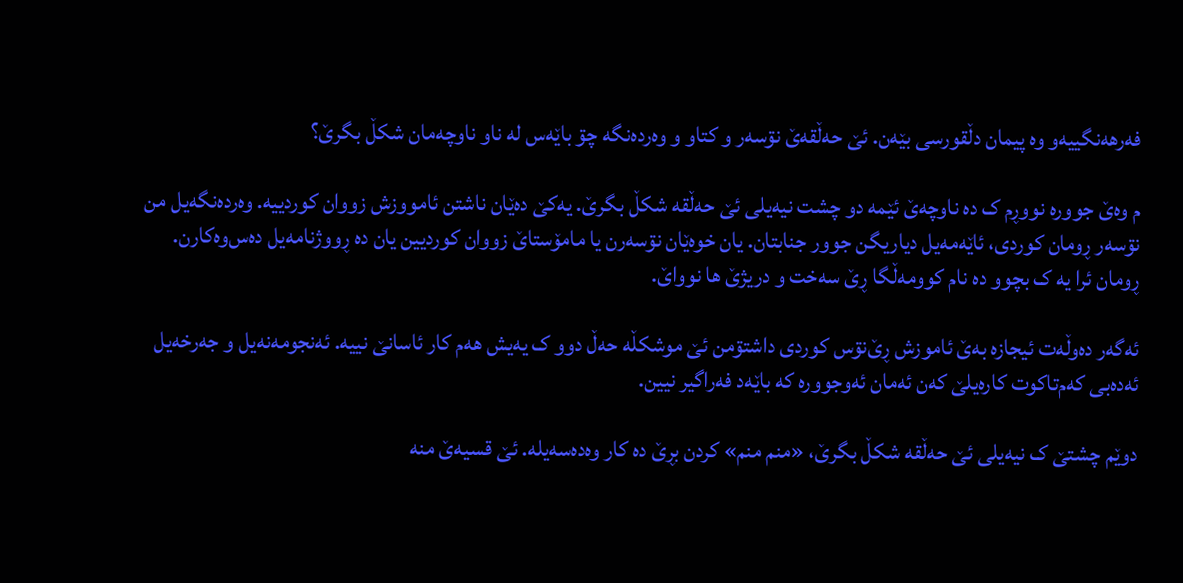فه‌رهه‌نگییه‌و وه‌ پیمان دڵقورسی بێه‌ن. ئێ حه‌ڵقه‌ێ نۊسه‌ر و کتاو و وه‌رده‌نگه‌ چۊ باێه‌س له‌ ناو ناوچه‌مان شکڵ بگرێ؟

م وه‌ێ جووره‌ نووڕم ک دە ناوچە‌ێ ئێمە دو چشت نیەیلی ئێ حە‌ڵقە شکڵ بگرێ. یە‌کێ ده‌ێان ناشتن ئامووزش زووان کوردییە. وە‌ردە‌نگە‌یل من نۊسە‌ر ڕومان کوردی، ئاێە‌مە‌یل دیاریگن جوور جنابتان. یان خوە‌ێان نۊسە‌رن یا مامۆستاێ زووان کوردیین یان دە ڕووژنامە‌یل دە‌س‌وە‌کارن. ڕومان ئرا یە ک بچوو دە نام کوومە‌ڵگا ڕێ سە‌خت و دریژێ ها نوواێ.

ئە‌گە‌ر دە‌وڵە‌ت ئیجازە به‌ێ ئاموزش ڕێ‌نۊس کوردی داشتۊمن ئێ موشکڵە حە‌ڵ دوو ک یە‌یش هە‌م کار ئاسانێ نییە. ئە‌نجومە‌نە‌یل و جه‌رخه‌یل ئە‌دە‌بی کە‌م‌تاکوت کارە‌یلێ کە‌ن ئه‌مان ئە‌وجوورە کە باێە‌د فە‌راگیر نیین.

دوێم چشتێ ک نیە‌یلی ئێ حە‌ڵقە شکڵ بگرێ، «منم منم» کردن بڕێ دە کار وە‌دە‌سە‌یلە. ئێ قسیە‌ێ منە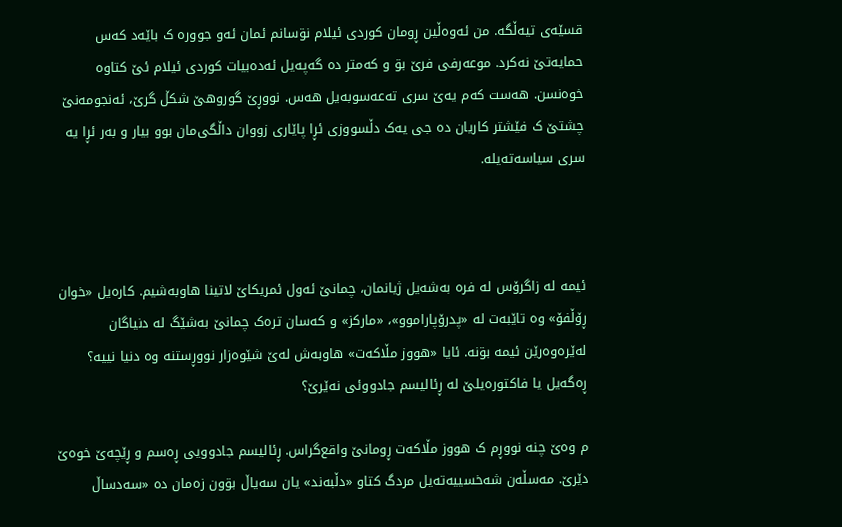قسێە‌ی تیە‌ڵگە. من ئە‌وە‌ڵین ڕومان کوردی ئیلام نۊسانم ئمان ئە‌و جوورە ک باێە‌د کە‌س حمایە‌تێ نە‌کرد‌. موعە‌رفی فرێ بۊ و کە‌متر دە گە‌پە‌یل ئە‌دە‌بیات کوردی ئیلام ئێ کتاوە خوە‌نسن. هە‌ست کە‌م یە‌ێ سری تە‌عە‌سوبە‌یل هە‌س‌. نووڕێ گوروهێ شکڵ گرێ، ئە‌نجومە‌نێ چشتێ ک فێشتر کاریان دە جی یە‌ک دڵسووزی ئڕا پاێاری زووان داڵگی‌مان بوو بیار و بە‌ر ئڕا یە سری سیاسە‌تە‌یلە.



ئیمه‌ له‌ زاگرۆس له‌ فره‌ به‌شه‌یل ژیانمان، چمانێ ئه‌ول ئمریکاێ لاتینا هاوبه‌شیم. کاره‌یل «خوان ڕۆڵفۆ» وه‌ تاێبه‌ت له‌ «پدرۆپاراموو»، «مارکز» و که‌سان تره‌ک چمانێ به‌شێگ له‌ دنیاگان له‌ێره‌وه‌رێن ئیمه‌ بۊنه‌. ئایا «هووز مڵاکه‌ت» هاوبه‌ش له‌ێ شێوه‌زار نووڕستنه‌ وه‌ دنیا نییه‌؟ ڕه‌گه‌یل یا فاکتوره‌یلێ له‌ ڕئالیسم جادووئی نه‌ێرێ؟

م وه‌ێ چنه‌ نووڕم ک هووز مڵاکە‌ت ڕومانێ واقع‌گراس. ڕئالیسم جادوویی ڕە‌سم و ڕێچە‌ێ خوە‌ێ دێرێ. مە‌سڵە‌ن شە‌خسییە‌تە‌یل مردگ کتاو «دڵبە‌ند» یان سە‌یاڵ بۊون زە‌مان دە «سە‌د‌ساڵ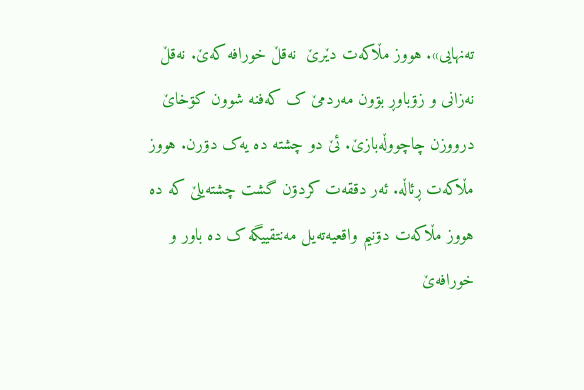تە‌نهایی». هووز مڵاکە‌ت دێرێ  نە‌قڵ خورافە کە‌ێ. نە‌قڵ نە‌زانی و زۊباوڕ بۊون مە‌ردمێ ک کە‌فنە شوون کۊخاێ درووزن چاچووڵە‌بازێ. ئێ دو چشتە دە یە‌ک دۊرن. هووز مڵاکە‌ت ڕئاڵە. ئە‌ر دققە‌ت کردۊن گشت چشتە‌یلێ کە دە هووز مڵاکە‌ت دۊنیم واقعیە‌تە‌یل مە‌نتقییگە ک دە باور و خورافە‌ێ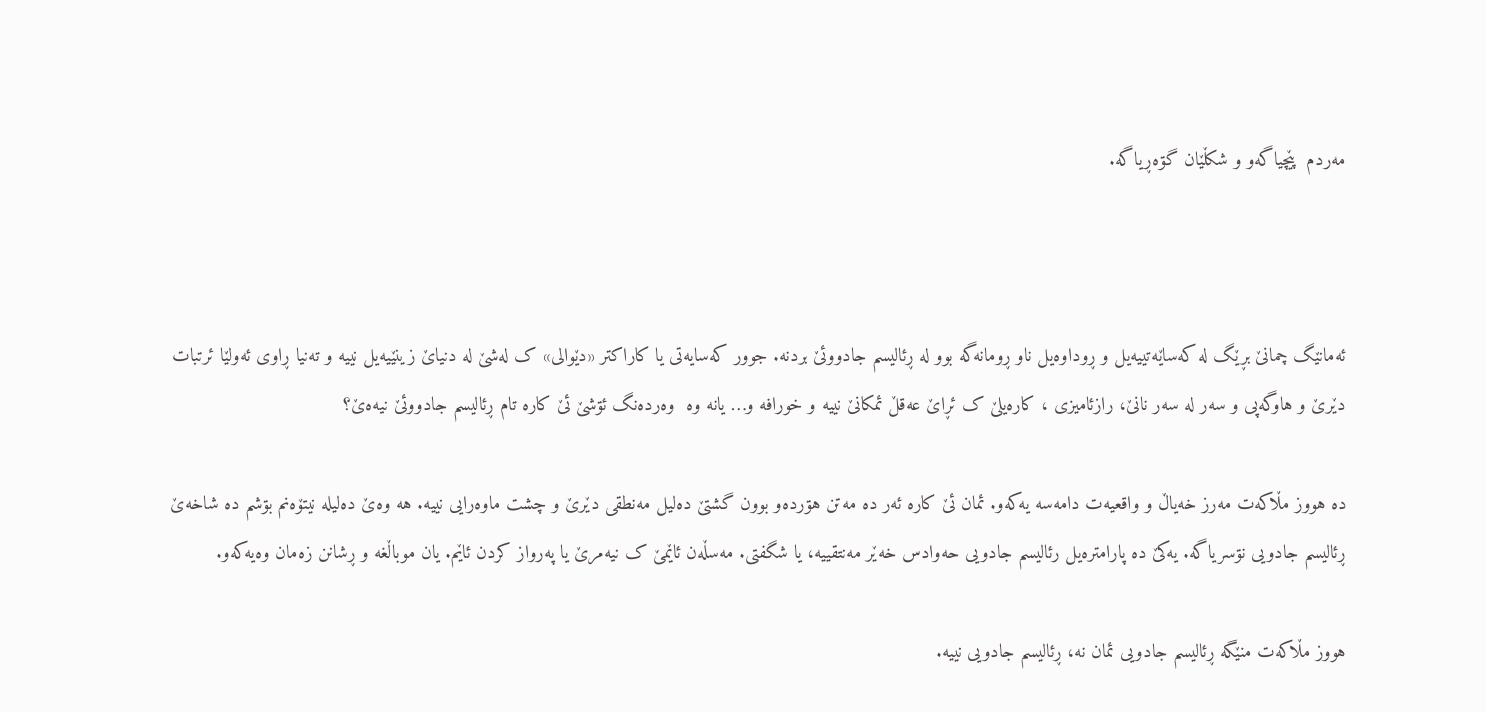مە‌ردم  پێچیاگە‌و و شکڵێان گۊە‌ڕیاگە.



ئه‌مانێگ چمانێ بڕێگ له‌ که‌ساێه‌تییه‌یل و ڕوداوه‌یل ناو ڕومانه‌گه‌ بوو له‌ ڕئالیسم جادووئێ بردنه‌. جوور که‌سایه‌تی یا کاراکتر «دێوالی» ک له‌شێ له‌ دنیاێ زینێیه‌یل نییه‌ و ته‌نیا ڕاوی ئه‌ولێا ئرتبات دێرێ و هاوگه‌پی و سه‌ر له‌ سه‌ر نانێ، رازئامیزی ، کاره‌یلێ ک ئڕاێ عه‌قڵ ئمکانێ نییه‌ و خورافه‌ و… یانه‌ وه‌  وه‌رده‌نگ ئۊشێ ئێ کاره‌ تام ڕئالیسم جادووئێ نیه‌ه‌ێ؟

دە هووز مڵاکە‌ت مە‌‌رز خە‌یاڵ و واقعیە‌ت دامە‌سە‌ یە‌کە‌و. ئمان ئێ کارە ئە‌ر دە مە‌تن هۊردە‌و بوون گشتێ دە‌لیل مە‌نطقی دێرێ و چشت ماوە‌رایی نییە. هە‌ وە‌ێ دە‌لیلە نیتۆە‌نم بۊشم دە شاخە‌ێ ڕئالیسم جادویی نۊسریاگە. یە‌کێ دە پارامترە‌یل رئالیسم جادویی حە‌وادس خە‌ێر مە‌نتقییە، یا شگفتی. مە‌سڵە‌ن ئاێمێ ک نیە‌مرێ یا پە‌رواز کردن ئاێم. یان موباڵغە و ڕشانن زە‌مان وە‌یە‌کە‌و.

هووز مڵاکە‌ت منێگە ڕئالیسم جادویی ئمان نە، ڕئالیسم جادویی نییە.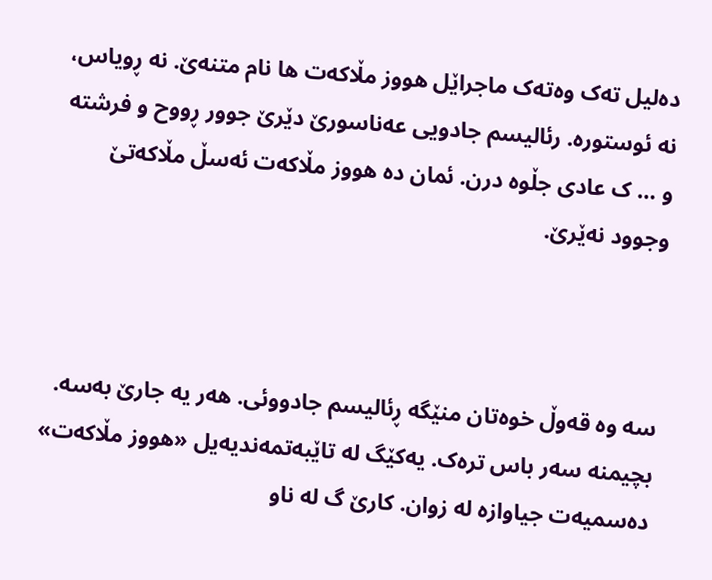دە‌لیل تە‌ک وە‌تە‌ک ماجراێل هووز مڵاکە‌ت ها نام متنە‌ێ. نە ڕویاس، نە ئوستورە. رئالیسم جادویی عە‌ناسورێ دێرێ جوور ڕووح و فرشتە و … ک عادی جڵوە درن. ئمان دە هووز مڵاکە‌ت ئە‌سڵ مڵاکە‌تێ وجوود نە‌ێرێ.



سه‌ وه‌ قه‌وڵ خوه‌تان منێگه‌ ڕئالیسم جادووئی. هه‌ر یه‌ جارێ به‌سه‌.  بچیمنه‌ سه‌ر باس تره‌ک. یه‌کێگ له‌ تاێبه‌تمه‌ندیه‌یل «هووز مڵاکه‌ت» ده‌سمیه‌ت جیاوازه‌ له‌ زوان. کارێ گ له‌ ناو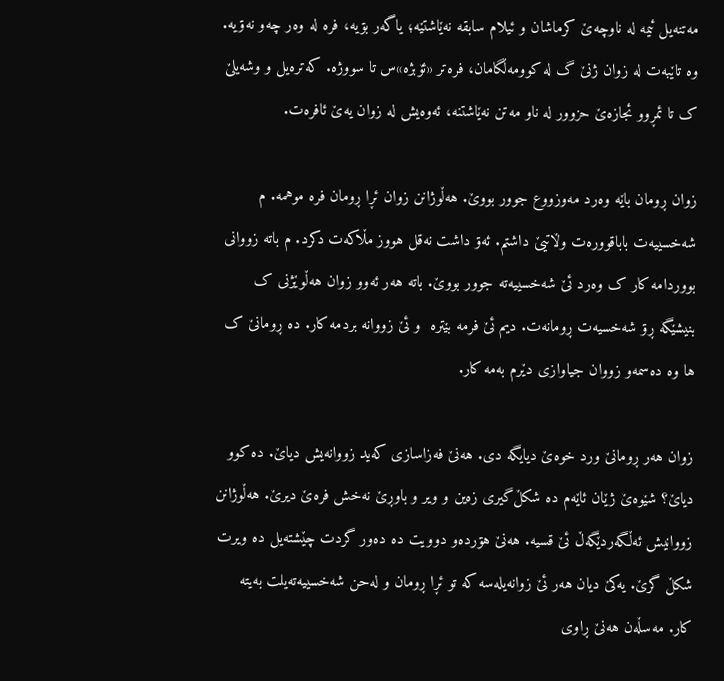مه‌تنه‌یل ئیمه‌ له‌ ناوچه‌ێ کرماشان و ئیلام سابقه‌ نه‌ێاشتێه‌؛ یاگه‌ر بۊیه‌، فره‌ له‌ وه‌ر چه‌و نه‌ۊیه‌. وه‌ تاێبه‌ت له‌ زوان ژنێ گ له‌ کوومه‌ڵگامان، فره‌تر «ئۆبژه‌»س تا سووژه‌. که‌تره‌یل و وشه‌یلێ ک تا ئمڕوو ئجازه‌ێ حزوور له‌ ناو مه‌تن نه‌ێاشتنه‌، ئه‌وه‌یش له‌ زوان یه‌ێ ئافره‌ت.

زوان ڕومان باێە وە‌رد مە‌وزووع جوور بووێ. هە‌ڵوژانن زوان ئڕا ڕومان فرە موهمە. م شە‌خسییە‌ت باباقوورە‌ت وڵاتیێ داشتم. ئە‌ۊ داشت نە‌قل هووز مڵاکە‌ت دکرد. م باتە زووانی بووردامە کار ک وە‌رد ئێ شە‌خسییە‌تە جوور بووێ. باتە هە‌ر ئە‌وو زوان هە‌ڵوێژنی ک بنیشێگە ڕۊ شە‌خسیە‌ت ڕومانە‌ت. دیم ئێ فرمە بێترە  و ئێ زووانە بردمە کار. دە ڕومانێ ک ها وە دە‌سمە‌و زووان جیاوازی دێرم بە‌مە کار.

زوان هە‌ر ڕومانێ ورد خوە‌ێ دیایگە دی. هە‌نێ فە‌زاسازی کە‌ید زووانە‌یش دیاێ. دە کوو دیاێ؟ شێوە‌ێ ژێان ئاێە‌م دە شکڵ‌گیری زەین و ویر و باوڕێ نەخش فرەێ دیرێ. هە‌ڵوژانن زووانیش ئە‌ڵگە‌ردێگە‌ڵ ئێ قسیە. هە‌نێ هۊردە‌و دوویت دە دە‌ور گردت چێشتە‌یل دە ویرت شکڵ گرێ. یە‌کێ دیان هە‌ر ئێ زوانە‌یلە‌سە کە تو ئڕا ڕومان و لە‌حن شە‌خسییە‌تە‌یلت بە‌یتە کار. مە‌سڵە‌ن هە‌نێ ڕاوی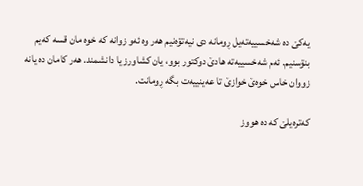یە‌کێ دە شە‌خسییە‌تە‌یل ڕومانە دی نیە‌تۊە‌نیم هە‌ر وە ئە‌و زوانە کە خوە مان قسە کە‌یم بنۊسنیم. ئە‌م شە‌خسییە‌تە هادێ دوکتور بوو، یان کشاورز یا دانشمند. هە‌ر کامان دە یانە زووان خاس خوە‌ێ خوازێ تا عە‌ینییە‌ت بگە ڕومانت.

کە‌ترە‌یلێ کە دە هووز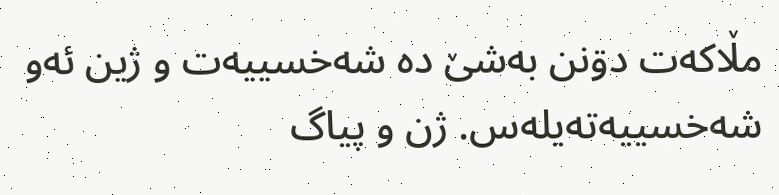مڵاکە‌ت دۊنن بە‌شێ دە شە‌خسییە‌ت و ژین ئە‌و شە‌خسییە‌تە‌یلە‌س. ژن و پیاگ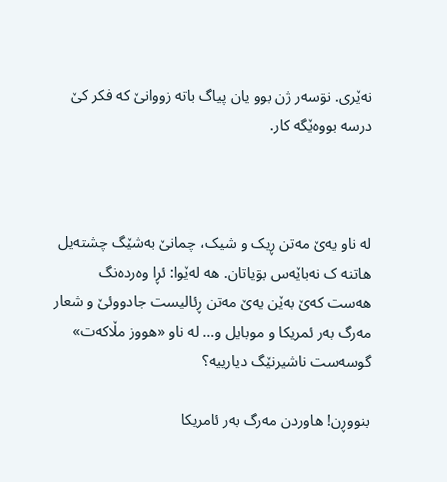نە‌ێری. نۊسە‌ر ژن بوو یان پیاگ باتە زووانێ کە فکر کێ درسە بووە‌ێگە کار.



له‌ ناو یه‌ێ مه‌تن ڕیک و شیک، چمانێ به‌شێگ چشته‌یل هاتنه‌ ک نه‌باێه‌س بۊیاتان. هه‌ له‌ێوا: ئڕا وه‌رده‌نگ هه‌ست که‌ێ به‌ێن یه‌ێ مه‌تن ڕئالیست جادووئێ و شعار مه‌رگ به‌ر ئمریکا و موبایل و… له‌ ناو «هووز مڵاکه‌ت» گوسه‌ست ناشیرنێگ دیارییه‌؟

بنووڕن! هاوردن مە‌رگ بە‌ر ئامریکا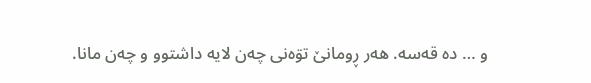و … دە قە‌سە. هە‌ر ڕومانێ تۊە‌نی چە‌ن لایە داشتوو و چە‌ن مانا.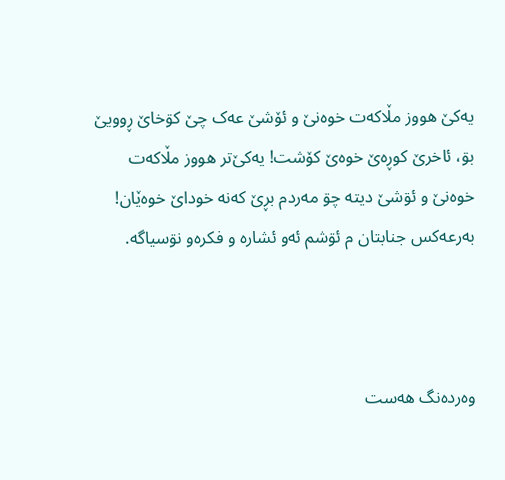یە‌کێ هووز مڵاکە‌ت خوە‌نێ و ئۆشێ عە‌ک چێ کۊخاێ ڕوویێ بۊ، ئاخرێ کوڕە‌ێ خوە‌ێ کۆشت! یە‌کێ‌تر هووز مڵاکە‌ت خوە‌نێ و ئۊشێ دیتە چۊ مە‌ردم بڕێ کە‌نە خوداێ خوە‌ێان! بە‌رعە‌کس جنابتان م ئۊشم ئە‌و ئشارە و فکرە‌و نۊسیاگە.



وه‌رده‌نگ هه‌ست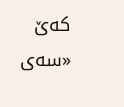که‌ێ «سه‌ی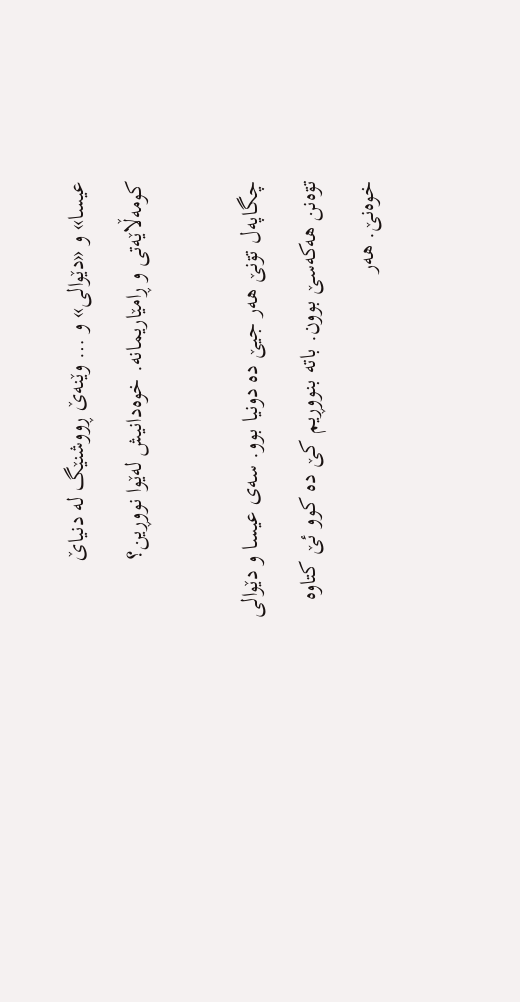عیسا» و «دێوالی» و … وێنه‌ێ ڕووشنێگ له‌ دنیاێ کومه‌ڵاێه‌تی و ڕامێاریمانه‌. خوه‌دانیش له‌ێوا نووڕین؟

چگا‌پە‌ل تۊ‌نێ هە‌ر جیێ دە دونیا بوو. سە‌ی عیسا و دێوالی تۊە‌نن هە‌کە‌سێ بوون. باتە بنووڕیم کێ دە کوو ئێ کتاوە خوە‌‌نێ. هە‌ر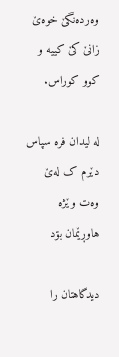وە‌ردە‌نگێ خوە‌ێ زانێ کێ کییە و کوو کوراس.

له‌ لیدان فره‌ سپاس دێرم ک له‌ێ وه‌ت وێژه‌ هاوڕێمان بۊد

دیدگاهتان را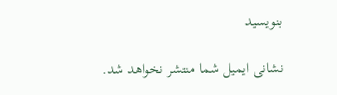بنویسید

نشانی ایمیل شما منتشر نخواهد شد.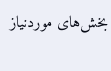بخش‌های موردنیاز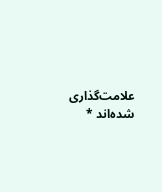علامت‌گذاری شده‌اند *